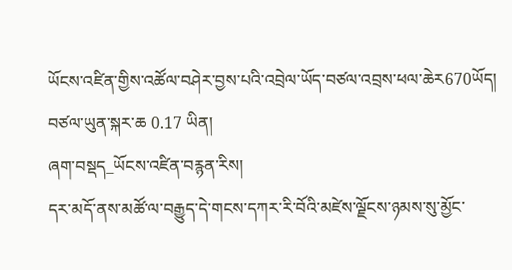ཡོངས་འཛིན་གྱིས་འཚོལ་བཤེར་བྱས་པའི་འབྲེལ་ཡོད་བཙལ་འབྲས་ཕལ་ཆེར670ཡོད།  བཙལ་ཡུན་སྐར་ཆ 0.17 ཡིན།
ཞག་བསྡད_ཡོངས་འཛིན་བརྙན་རིས།
དར་མདོ་ནས་མཚོ་ལ་བརྒྱུད་དེ་གངས་དཀར་རི་བོའི་མཛེས་ལྗོངས་ཉམས་སུ་མྱོང་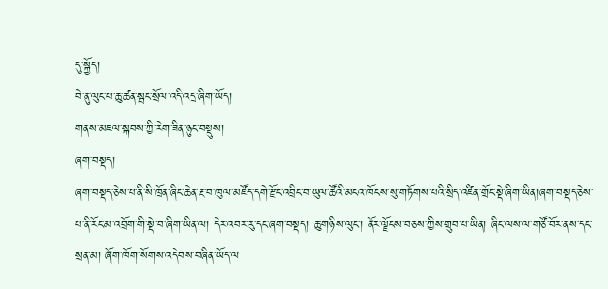དུ་སྐྱོད།
བེ་ནུ་ལུང་པ་ཆུ་ཚན་སྦང་སྲོལ་འདི་འདྲ་ཞིག་ཡོད།
གནས་མཇལ་སྐབས་ཀྱི་རེག་ཟིན་ཉུང་བསྡུས།
ཞག་བསྡད།
ཞག་བསྡད་ཅེས་པ་ནི་སི་ཁྲོན་ཞིང་ཆེན་རྔ་བ་ཁུལ་མཛོད་དགེ་རྫོང་འབྲིང་བ་ཡུལ་ཚོའི་མངའ་ཁོངས་སུ་གཏོགས་པའི་སྲིད་འཛིན་གྲོང་སྡེ་ཞིག་ཡིན།ཞག་བསྡད་ཅེས་པ་ནི་རོང་མ་འབྲོག་གི་སྡེ་བ་ཞིག་ཡིན་ལ། དེར་འབར་རུ་དང་ཞག་བསྡད། ཆུ་གཉིས་ལུང་། ནོར་ལྗོངས་བཅས་ཀྱིས་གྲུབ་པ་ཡིན། ཞིང་ལས་ལ་གཙོ་བོར་ནས་དང་སྲན་མ། ཞོག་ཁོག་སོགས་འདེབས་བཞིན་ཡོད་ལ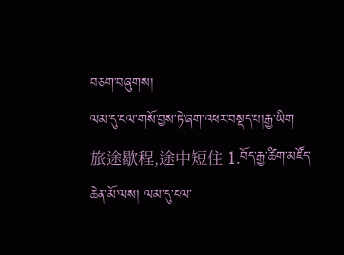བཅག་བཞུགས།
ལམ་དུ་ངལ་གསོ་བྱས་ཏེ་ཞག་འཕར་བསྡད་པ།རྒྱ་ཡིག 旅途歇程,途中短住 1.བོད་རྒྱ་ཚིག་མཛོད་ཆེན་མོ་ལས། ལམ་དུ་ངལ་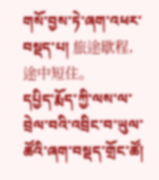གསོ་བྱས་ཏེ་ཞག་འཕར་བསྡད་པ། 旅途歇程,途中短住。
དཔྱིད་རྨོད་ཀྱི་ལས་ལ་བྲེལ་བའི་འབྲིང་བ་ཡུལ་ཚོའི་ཞག་བསྡད་གྲོང་ཚོ།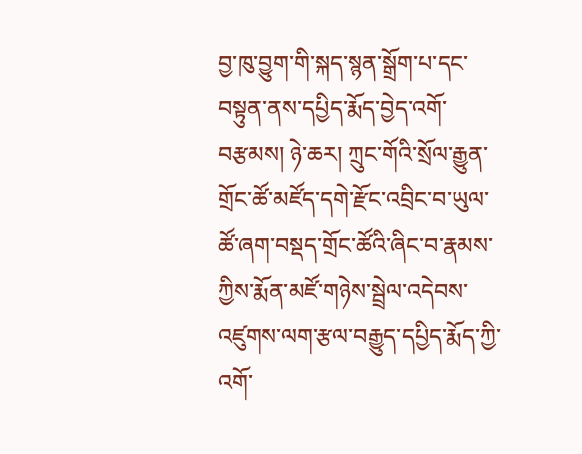བྱ་ཁུ་བྱུག་གི་སྐད་སྙན་སྒྲོག་པ་དང་བསྟུན་ནས་དཔྱིད་རྨོད་བྱེད་འགོ་བརྩམས། ཉེ་ཆར། ཀྲུང་གོའི་སྲོལ་རྒྱུན་གྲོང་ཚོ་མཛོད་དགེ་རྫོང་འབྲིང་བ་ཡུལ་ཚོ་ཞག་བསྡད་གྲོང་ཚོའི་ཞིང་བ་རྣམས་ཀྱིས་རྨོན་མཛོ་གཉེས་སྦྲེལ་འདེབས་འཛུགས་ལག་རྩལ་བརྒྱུད་དཔྱིད་རྨོད་ཀྱི་འགོ་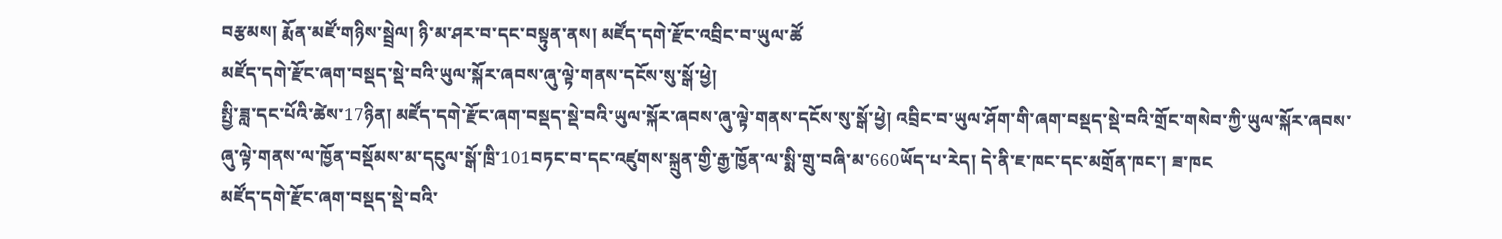བརྩམས། རྨོན་མཛོ་གཉིས་སྦྲེལ། ཉི་མ་ཤར་བ་དང་བསྟུན་ནས། མཛོད་དགེ་རྫོང་འབྲིང་བ་ཡུལ་ཚོ
མཛོད་དགེ་རྫོང་ཞག་བསྡད་སྡེ་བའི་ཡུལ་སྐོར་ཞབས་ཞུ་ལྟེ་གནས་དངོས་སུ་སྒོ་ཕྱེ།
སྤྱི་ཟླ་དང་པོའི་ཚེས་17ཉིན། མཛོད་དགེ་རྫོང་ཞག་བསྡད་སྡེ་བའི་ཡུལ་སྐོར་ཞབས་ཞུ་ལྟེ་གནས་དངོས་སུ་སྒོ་ཕྱེ། འབྲིང་བ་ཡུལ་ཤོག་གི་ཞག་བསྡད་སྡེ་བའི་གྲོང་གསེབ་ཀྱི་ཡུལ་སྐོར་ཞབས་ཞུ་ལྟེ་གནས་ལ་ཁྱོན་བསྡོམས་མ་དངུལ་སྒོ་ཁྲི་101བཏང་བ་དང་འཛུགས་སྐྲུན་གྱི་རྒྱ་ཁྱོན་ལ་སྨི་གྲུ་བཞི་མ་660ཡོད་པ་རེད། དེ་ནི་ཇ་ཁང་དང་མགྲོན་ཁང་། ཟ་ཁང
མཛོད་དགེ་རྫོང་ཞག་བསྡད་སྡེ་བའི་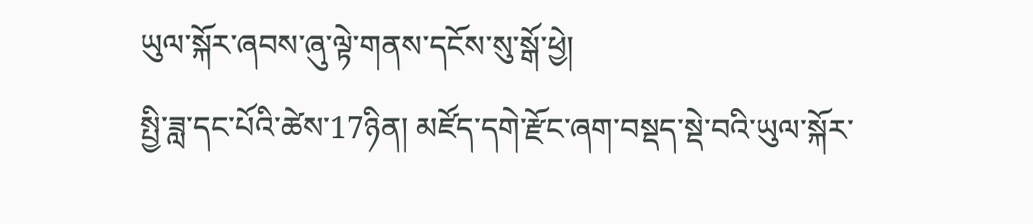ཡུལ་སྐོར་ཞབས་ཞུ་ལྟེ་གནས་དངོས་སུ་སྒོ་ཕྱེ།
སྤྱི་ཟླ་དང་པོའི་ཚེས་17ཉིན། མཛོད་དགེ་རྫོང་ཞག་བསྡད་སྡེ་བའི་ཡུལ་སྐོར་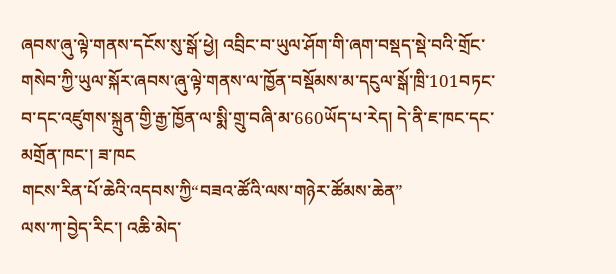ཞབས་ཞུ་ལྟེ་གནས་དངོས་སུ་སྒོ་ཕྱེ། འབྲིང་བ་ཡུལ་ཤོག་གི་ཞག་བསྡད་སྡེ་བའི་གྲོང་གསེབ་ཀྱི་ཡུལ་སྐོར་ཞབས་ཞུ་ལྟེ་གནས་ལ་ཁྱོན་བསྡོམས་མ་དངུལ་སྒོ་ཁྲི་101བཏང་བ་དང་འཛུགས་སྐྲུན་གྱི་རྒྱ་ཁྱོན་ལ་སྨི་གྲུ་བཞི་མ་660ཡོད་པ་རེད། དེ་ནི་ཇ་ཁང་དང་མགྲོན་ཁང་། ཟ་ཁང
གངས་རིན་པོ་ཆེའི་འདབས་ཀྱི“བཟའ་ཚོའི་ལས་གཉེར་ཚོམས་ཆེན”
ལས་ཀ་བྱེད་རིང་། འཆི་མེད་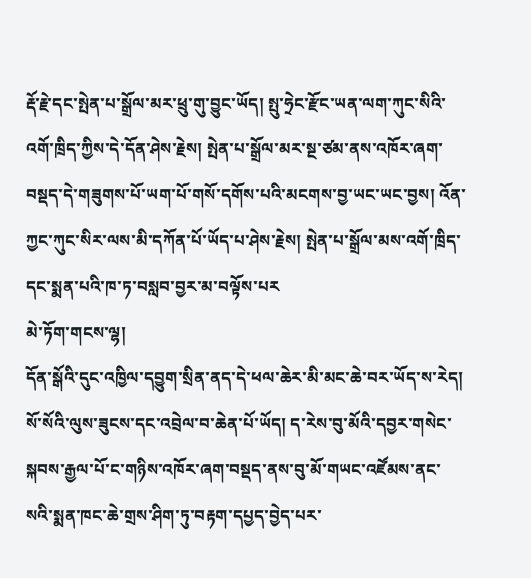རྡོ་རྗེ་དང་སྤེན་པ་སྒྲོལ་མར་ཕྲུ་གུ་བྱུང་ཡོད། སྤུ་ཧྲེང་རྫོང་ཡན་ལག་ཀུང་སིའི་འགོ་ཁྲིད་ཀྱིས་དེ་དོན་ཤེས་རྗེས། སྤེན་པ་སྒྲོལ་མར་སྔ་ཙམ་ནས་འཁོར་ཞག་བསྡད་དེ་གཟུགས་པོ་ཡག་པོ་གསོ་དགོས་པའི་མངགས་བྱ་ཡང་ཡང་བྱས། འོན་ཀྱང་ཀུང་སིར་ལས་མི་དཀོན་པོ་ཡོད་པ་ཤེས་རྗེས། སྤེན་པ་སྒྲོལ་མས་འགོ་ཁྲིད་དང་སྨན་པའི་ཁ་ཏ་བསླབ་བྱར་མ་བལྟོས་པར
མེ་ཏོག་གངས་ལྷ།
དོན་སྒོའི་དུང་འཁྱིལ་དབྱུག་སྲིན་ནད་དེ་ཕལ་ཆེར་མི་མང་ཆེ་བར་ཡོད་ས་རེད། སོ་སོའི་ལུས་ཟུངས་དང་འབྲེལ་བ་ཆེན་པོ་ཡོད། ད་རེས་བུ་མོའི་དབྱར་གསེང་སྐབས་རྒྱལ་པོ་ང་གཉིས་འཁོར་ཞག་བསྡད་ནས་བུ་མོ་གཡང་འཛོམས་ནང་སའི་སྨན་ཁང་ཆེ་གྲས་ཤིག་ཏུ་བརྟག་དཔྱད་བྱེད་པར་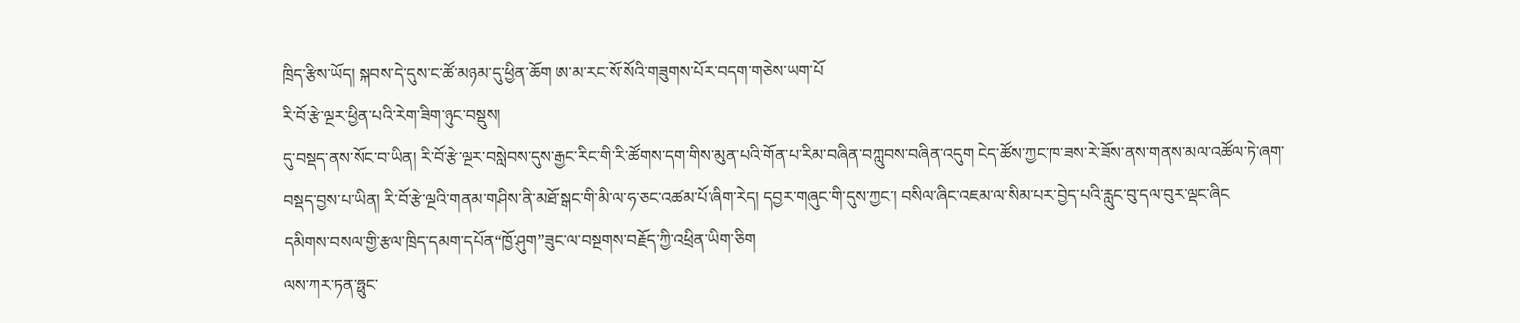ཁྲིད་རྩིས་ཡོད། སྐབས་དེ་དུས་ང་ཚོ་མཉམ་དུ་ཕྱིན་ཆོག ཨ་མ་རང་སོ་སོའི་གཟུགས་པོར་བདག་གཅེས་ཡག་པོ
རི་བོ་རྩེ་ལྔར་ཕྱིན་པའི་རེག་ཟིག་ཉུང་བསྡུས།
དུ་བསྡད་ནས་སོང་བ་ཡིན། རི་བོ་རྩེ་ལྔར་བསླེབས་དུས་རྒྱང་རིང་གི་རི་ཚོགས་དག་གིས་མུན་པའི་གོན་པ་རིམ་བཞིན་བཀླུབས་བཞིན་འདུག ངེད་ཚོས་ཀྱང་ཁ་ཟས་རེ་ཟོས་ནས་གནས་མལ་འཚོལ་ཏེ་ཞག་བསྡད་བྱས་པ་ཡིན། རི་བོ་རྩེ་ལྔའི་གནམ་གཤིས་ནི་མཐོ་སྒང་གི་མི་ལ་ཧ་ཅང་འཚམ་པོ་ཞིག་རེད། དབྱར་གཞུང་གི་དུས་ཀྱང་། བསིལ་ཞིང་འཇམ་ལ་སིམ་པར་བྱེད་པའི་རླུང་བུ་དལ་བུར་ལྡང་ཞིང
དམིགས་བསལ་གྱི་རྩལ་ཁྲིད་དམག་དཔོན“ཁྱོ་ཤུག”ཟུང་ལ་བསྔགས་བརྗོད་ཀྱི་འཕྲིན་ཡིག་ཅིག
ལས་ཀར་ཏན་ཧྥུང་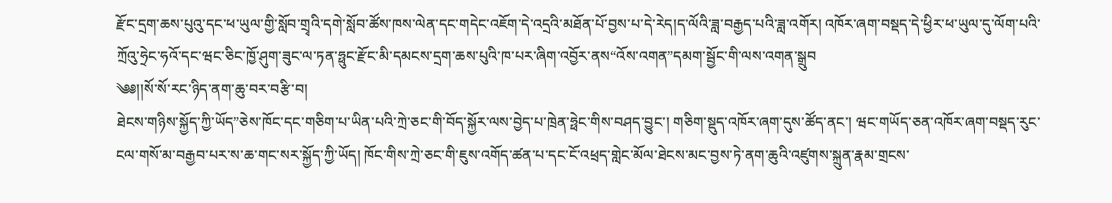རྫོང་དྲག་ཆས་པུའུ་དང་ཕ་ཡུལ་གྱི་སློབ་གྲྭའི་དགེ་སློབ་ཚོས་ཁས་ལེན་དང་གདེང་འཇོག་དེ་འདྲའི་མཐོན་པོ་བྱས་པ་དེ་རེད།ད་ལོའི་ཟླ་བརྒྱད་པའི་ཟླ་འགོར། འཁོར་ཞག་བསྡད་དེ་ཕྱིར་ཕ་ཡུལ་དུ་ལོག་པའི་ཀྲོའུ་ཧྲེང་ཧའོ་དང་ཝང་ཅིང་ཁྱོ་ཤུག་ཟུང་ལ་ཏན་ཧྥུང་རྫོང་མི་དམངས་དྲག་ཆས་པུའི་ཁ་པར་ཞིག་འབྱོར་ནས“འོས་འགན”དམག་སྦྱོང་གི་ལས་འགན་སྒྲུབ
༄༅།།སོ་སོ་རང་ཉིད་ནག་ཆུ་བར་བརྩི་བ།
ཐེངས་གཉིས་སྐྱོད་ཀྱི་ཡོད”ཅེས་ཁོང་དང་གཅིག་པ་ཡིན་པའི་ཀྲེ་ཅང་གི་བོད་སྐྱོར་ལས་བྱེད་པ་ཁྲེན་ཧྥེང་གིས་བཤད་བྱུང་། གཅིག་སྡུད་འཁོར་ཞག་དུས་ཚོད་ནང་། ཝང་གཡོད་ཅན་འཁོར་ཞག་བསྡད་རུང་ངལ་གསོ་མ་བརྒྱབ་པར་ས་ཆ་གང་སར་སྐྱོད་ཀྱི་ཡོད། ཁོང་གིས་ཀྲེ་ཅང་གི་ཇུས་འགོད་ཚན་པ་དང་ངོ་འཕྲད་གླེང་མོལ་ཐེངས་མང་བྱས་ཏེ་ནག་ཆུའི་འཛུགས་སྐྲུན་རྣམ་གྲངས་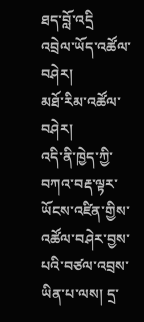ཐད་བློ་འདྲི
འབྲེལ་ཡོད་འཚོལ་བཤེར།
མཐོ་རིམ་འཚོལ་བཤེར།
འདི་ནི་ཁྱེད་ཀྱི་བཀའ་བརྡ་ལྟར་ཡོངས་འཛིན་གྱིས་འཚོལ་བཤེར་བྱས་པའི་བཙལ་འབྲས་ཡིན་པ་ལས། དྲ་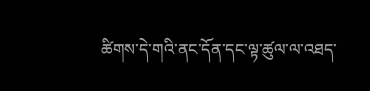ཚིགས་དེ་གའི་ནང་དོན་དང་ལྟ་ཚུལ་ལ་འཐད་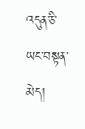འདུན་ཅི་ཡང་བསྟན་མེད།